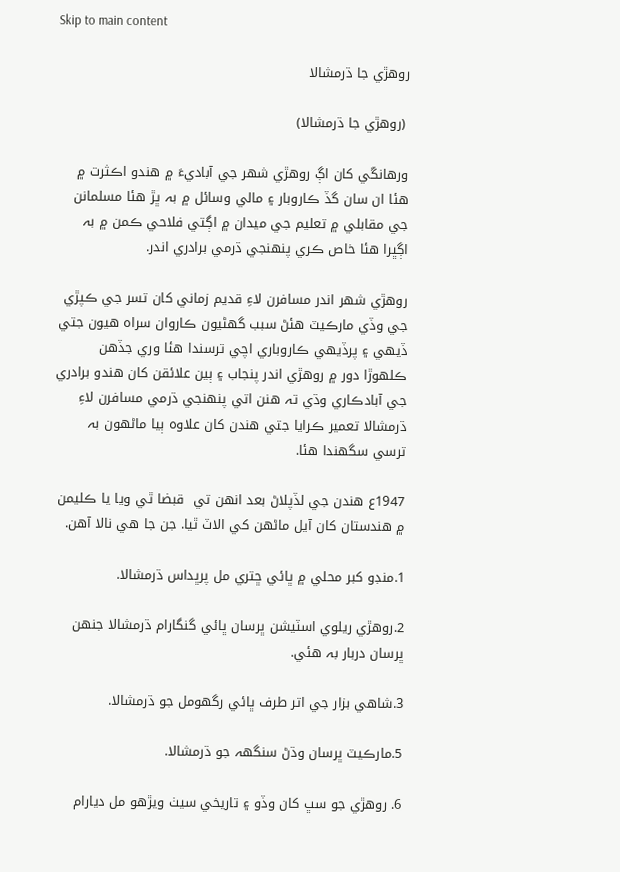Skip to main content

روھڙي جا ڌرمشالا

 (روھڙي جا ڌرمشالا)

ورھانڱي کان اڳ روھڙي شهر جي آباديءَ ۾ ھندو اڪثرت ۾ ھئا ان سان گڏ ڪاروبار ۽ مالي وسائل ۾ بہ ڀڙ ھئا مسلمانن جي مقابلي ۾ تعليم جي ميدان ۾ اڳتي فلاحي ڪمن ۾ بہ اڳڀرا ھئا خاص ڪري پنهنجي ڌرمي برادري اندر.

روھڙي شهر اندر مسافرن لاءِ قديم زماني کان تسر جي ڪپڙي جي وڏي مارڪيٽ ھئڻ سبب گهڻيون ڪاروان سراه ھيون جتي ڏيهي ۽ پرڏيهي ڪاروباري اچي ترسندا ھئا وري جڏھن ڪلهوڙا دور ۾ روھڙي اندر پنجاب ۽ ٻين علائقن کان ھندو برادري جي آبادڪاري وڌي تہ ھنن اتي پنهنجي ڌرمي مسافرن لاءِ ڌرمشالا تعمير ڪرايا جتي ھندن کان علاوه ٻيا ماڻھون بہ ترسي سگهندا ھئا.

1947ع ھندن جي لڏپلاڻ بعد انهن تي  قبضا ٿي ويا يا ڪليمن ۾ ھندستان کان آيل ماڻھن کي الاٽ ٿيا. جن جا ھي نالا آھن.

1.منڊو کبر محلي ۾ ڀائي ڇتري مل پرڀداس ڌرمشالا.

2.روھڙي ريلوي اسٽيشن ڀرسان ڀائي گنگارام ڌرمشالا جنهن ڀرسان دربار بہ ھئي.

3.شاھي بزار جي اتر طرف ڀائي رگهومل جو ڌرمشالا.

5.مارڪيٽ ڀرسان وڌڻ سنگهہ جو ڌرمشالا.

6. روھڙي جو سڀ کان وڏو ۽ تاريخي سيٺ ويڙھو مل ديارام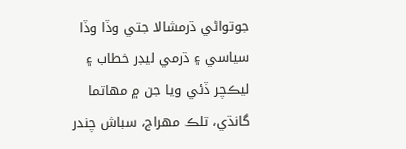جوتواڻي ڌرمشالا جتي وڏا وڏا سياسي ۽ ڌرمي ليڊر خطاب ۽ ليڪچر ڏئي ويا جن ۾ مهاتما گانڌي، تلڪ مهراج، سباش چندر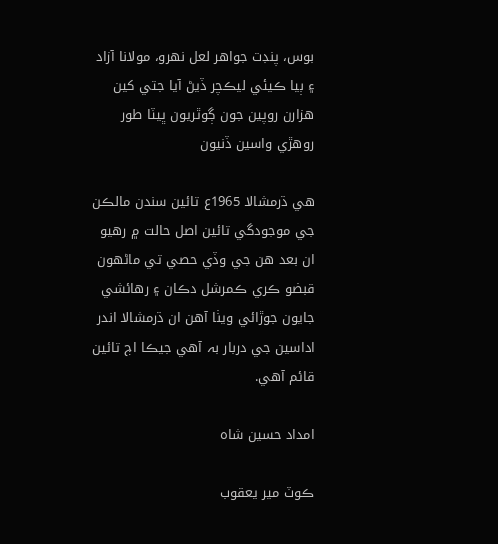بوس، پنڊت جواھر لعل نهرو، مولانا آزاد ۽ ٻيا ڪيئي ليڪچر ڏيڻ آيا جتي کين ھزارن روپين جون ڳوٿريون ڀيٽا طور روھڙي واسين ڏنيون

ھي ڌرمشالا 1965ع تائين سندن مالڪن جي موجودگي تائين اصل حالت ۾ رھيو ان بعد ھن جي وڏي حصي تي ماڻھون قبضو ڪري ڪمرشل دڪان ۽ رھائشي جايون جوڙائي ويٺا آھن ان ڌرمشالا اندر اداسين جي دربار بہ آھي جيڪا اڄ تائين قائم آھي.

امداد حسين شاه

ڪوٽ مير يعقوب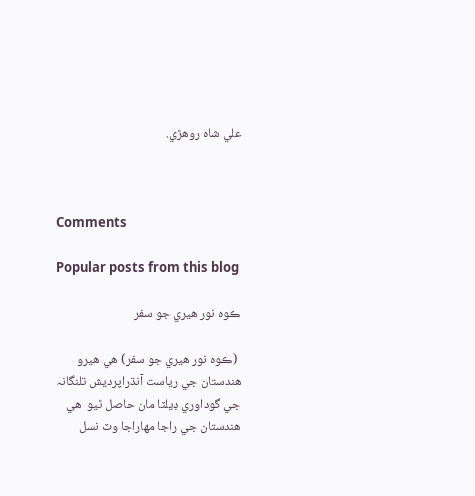علي شاه روھڙي.



Comments

Popular posts from this blog

ڪوه نور ھيري جو سفر

 (ڪوه نور ھيري جو سفر) ھي ھيرو ھندستان جي رياست آنڌراپرديش تلنگانہ جي گوداوري ڊيلٽا مان حاصل ٿيو  ھي ھندستان جي راجا مهاراجا وٽ نسل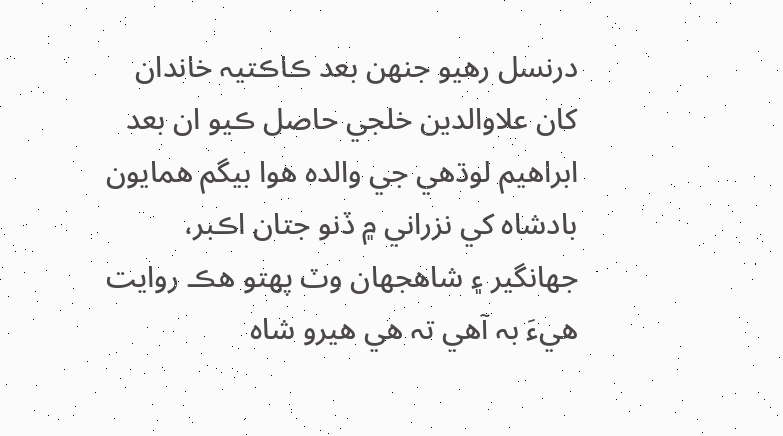درنسل رھيو جنهن بعد ڪاڪتيہ خاندان کان علاوالدين خلجي حاصل ڪيو ان بعد ابراھيم لوڌھي جي والده ھوا بيگم ھمايون بادشاه کي نزراني ۾ ڏنو جتان اڪبر، جهانگير ۽ شاهجهان وٽ پهتو ھڪ روايت ھيءَ بہ آھي تہ ھي ھيرو شاه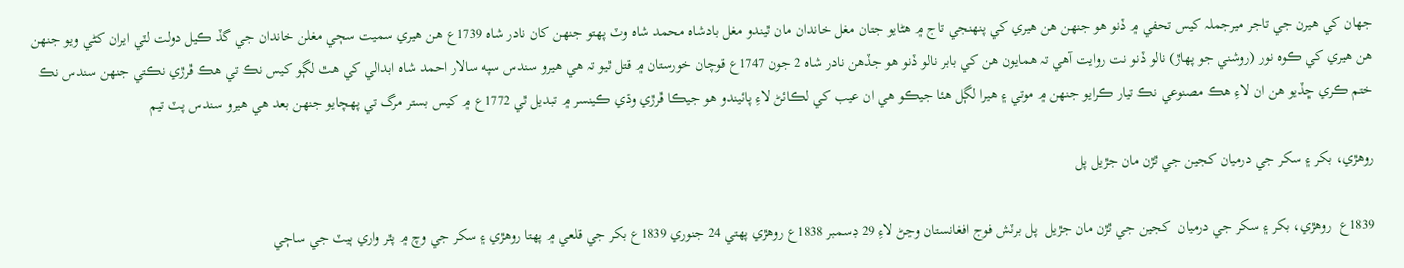جهان کي ھيرن جي تاجر ميرجملہ کيس تحفي ۾ ڏنو ھو جنهن ھن ھيري کي پنهنجي تاج ۾ ھڻايو جتان مغل خاندان مان ٿيندو مغل بادشاه محمد شاه وٽ پهتو جنهن کان نادر شاه 1739ع ھن ھيري سميت سڄي مغلن خاندان جي گڏ ڪيل دولت لٽي ايران کڻي ويو جنهن ھن ھيري کي ڪوه نور (روشني جو پهاڙ) نالو ڏنو نت روايت آھي تہ ھمايون ھن کي بابر نالو ڏنو ھو جڏھن نادر شاه 2 جون 1747ع قوچان خورستان ۾ قتل ٿيو تہ ھي ھيرو سندس سپه سالار احمد شاه ابدالي کي ھٿ لڳو کيس نڪ تي ھڪ ڦرڙي نڪتي جنهن سندس نڪ ختم ڪري ڇڏيو ھن ان لاءِ ھڪ مصنوعي نڪ تيار ڪرايو جنهن ۾ موتي ۽ ھيرا لڳل ھئا جيڪو ھي ان عيب کي لڪائڻ لاءِ پائيندو ھو جيڪا ڦرڙي وڌي ڪينسر ۾ تبديل ٿي 1772ع ۾ کيس بستر مرگ تي پهچايو جنهن بعد ھي ھيرو سندس پٽ تيم

روھڙي، بکر ۽ سکر جي درميان کجين جي ٿڙن مان جڙيل پل

1839ع  روھڙي، بکر ۽ سکر جي درميان  کجين جي ٿڙن مان جڙيل  پل برٽش فوج افغانستان وڃڻ لاءِ 29 ڊسمبر 1838ع روھڙي پهتي 24 جنوري 1839ع بکر جي قلعي ۾ پهتا روھڙي ۽ سکر جي وچ ۾ پٿر واري ٻيٽ جي ساڄي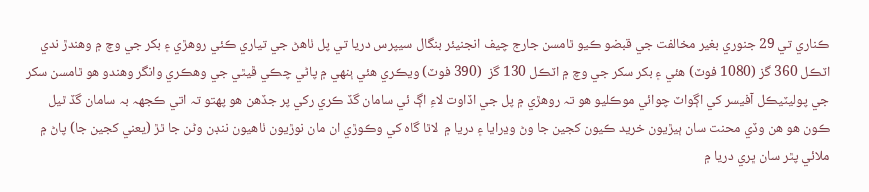ڪناري تي 29 جنوري بغير مخالفت جي قبضو ڪيو ٿامسن جارج چيف انجنيئر بنگال سيپرس دريا تي پل ٺاھڻ جي تياري ڪئي روھڙي ۽ بکر جي وچ ۾ وھندڙ ندي اٽڪل 360 گز (1080 فوٽ) ھئي ۽ بکر سکر جي وچ ۾ اٽڪل 130 گز  (390 فوٽ) ويڪري ھئي ٻنهي ۾ پاڻي چڪي ڦيٿي جي وھڪري وانگر وھندو ھو ٿامسن سکر جي پوليٽيڪل آفيسر کي اڳواٽ چوائي موڪليو ھو تہ روھڙي ۾ پل جي اڏاوت لاءِ اڳ ئي سامان گڏ ڪري رکي پر جڏھن ھو پهتو تہ اتي ڪجهہ بہ سامان گڏ ٿيل ڪون ھو ھن وڏي محنت سان ٻيڙيون خريد ڪيون کجين جا وڻ وڍرايا ۽ دريا ۾  لاٿا گاه کي وڪوڙي ان مان نوڙيون ٺاھيون ننڊن وڻن جا ٿڙ (يعني کجين جا) پاڻ ۾ ملائي پٿر سان ڀري دريا ۾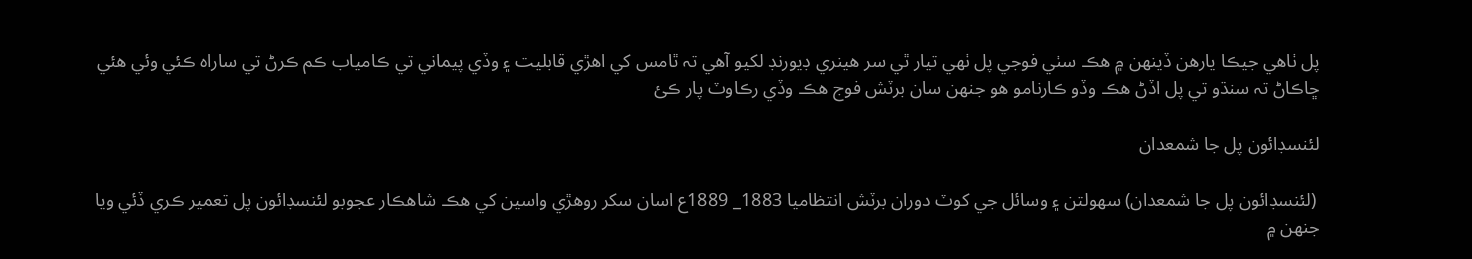پل ٺاھي جيڪا يارھن ڏينهن ۾ ھڪ سٺي فوجي پل ٺھي تيار ٿي سر ھينري ڊيورنڊ لکيو آھي تہ ٿامس کي اھڙي قابليت ۽ وڏي پيماني تي ڪامياب ڪم ڪرڻ تي ساراه ڪئي وئي ھئي ڇاڪاڻ تہ سنڌو تي پل اڏڻ ھڪ وڏو ڪارنامو ھو جنهن سان برٽش فوج ھڪ وڏي رڪاوٽ پار ڪئ

لئنسڊائون پل جا شمعدان

 (لئنسڊائون پل جا شمعدان) سهولتن ۽ وسائل جي کوٽ دوران برٽش انتظاميا 1883_ 1889ع اسان سکر روھڙي واسين کي ھڪ شاھڪار عجوبو لئنسڊائون پل تعمير ڪري ڏئي ويا جنهن ۾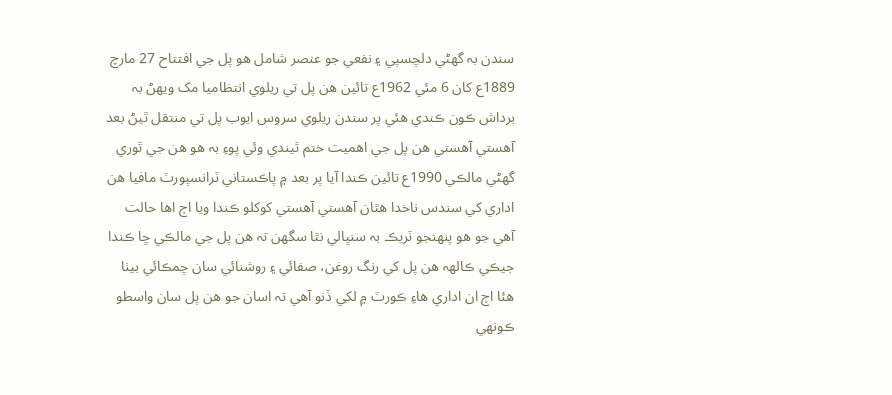سندن بہ گهڻي دلچسپي ۽ نفعي جو عنصر شامل ھو پل جي افتتاح 27 مارچ 1889ع کان 6 مئي 1962ع تائين ھن پل تي ريلوي انتظاميا مک ويھڻ بہ برداش ڪون ڪندي ھئي پر سندن ريلوي سروس ايوب پل تي منتقل ٿيڻ بعد آھستي آھستي ھن پل جي اھميت ختم ٿيندي وئي پوءِ بہ ھو ھن جي ٿوري گهڻي مالڪي 1990ع تائين ڪندا آيا پر بعد ۾ پاڪستاني ٽرانسپورٽ مافيا ھن اداري کي سندس ناخدا ھٿان آھستي آھستي کوکلو ڪندا ويا اڄ اھا حالت آھي جو ھو پنهنجو ٽريڪ بہ سنڀالي نٿا سگهن تہ ھن پل جي مالڪي ڇا ڪندا جيڪي ڪالهہ ھن پل کي رنگ روغن، صفائي ۽ روشنائي سان چمڪائي بيٺا ھئا اڄ ان اداري ھاءِ ڪورٽ ۾ لکي ڏنو آھي تہ اسان جو ھن پل سان واسطو ڪونهي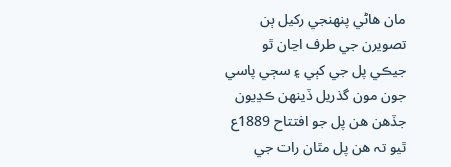مان ھاڻي پنهنجي رکيل ٻن تصويرن جي طرف اڃان ٿو جيڪي پل جي کٻي ۽ سڄي پاسي جون مون گذريل ڏينهن ڪڍيون  جڏھن ھن پل جو افتتاح 1889ع ٿيو تہ ھن پل مٿان رات جي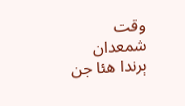وقت شمعدان ٻرندا ھئا جن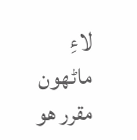لاءِ ماڻهون مقرر ھو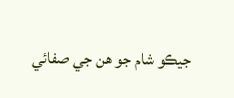جيڪو شام جو ھن جي صفائي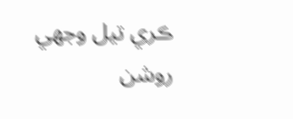ڪري تيل وجهي روشن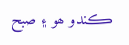ڪندو ھو ۽ صبح